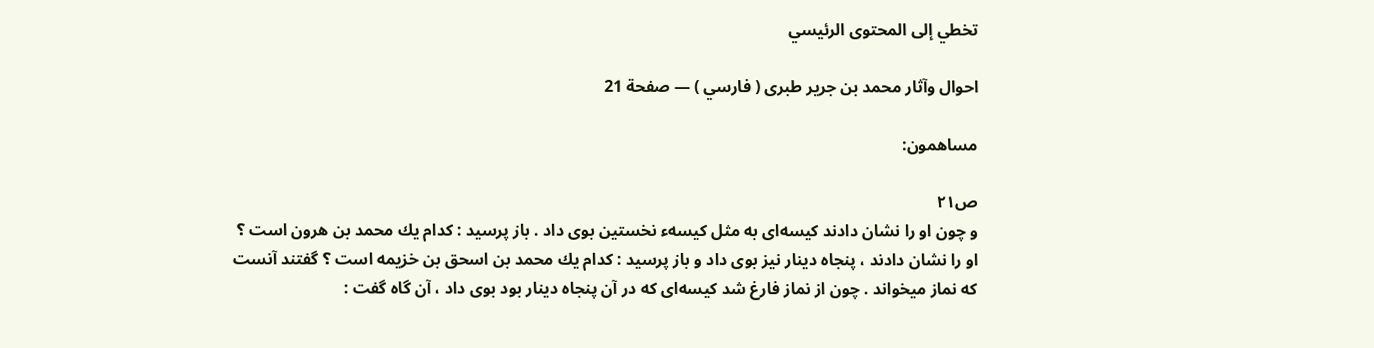تخطي إلى المحتوى الرئيسي

احوال وآثار محمد بن جرير طبرى ( فارسي ) — صفحة 21

مساهمون:

ص٢١
و چون او را نشان دادند كيسه‌اى به مثل كيسهء نخستين بوى داد . باز پرسيد : كدام يك محمد بن هرون است ؟ او را نشان دادند ، پنجاه دينار نيز بوى داد و باز پرسيد : كدام يك محمد بن اسحق بن خزيمه است ؟ گفتند آنست كه نماز ميخواند . چون از نماز فارغ شد كيسه‌اى كه در آن پنجاه دينار بود بوى داد ، آن گاه گفت :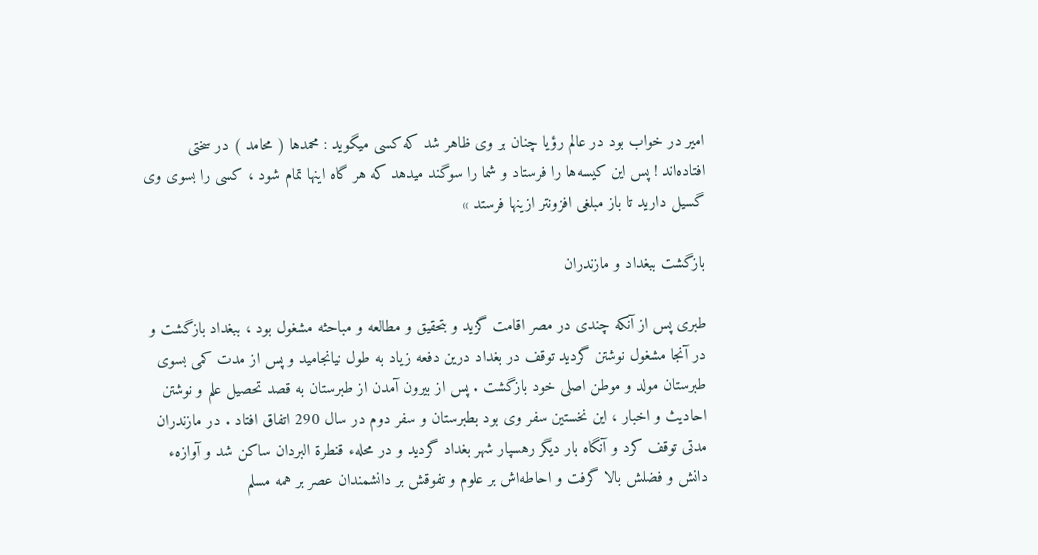امير در خواب بود در عالم رؤيا چنان بر وى ظاهر شد كه كسى ميگويد : محمدها ( محامد ) در سختى افتاده‌اند ! پس اين كيسه‌ها را فرستاد و شما را سوگند ميدهد كه هر گاه اينها تمام شود ، كسى را بسوى وى گسيل داريد تا باز مبلغى افزونتر ازينها فرستد »

بازگشت ببغداد و مازندران

طبرى پس از آنكه چندى در مصر اقامت گزيد و بتحقيق و مطالعه و مباحثه مشغول بود ، ببغداد بازگشت و در آنجا مشغول نوشتن گرديد توقف در بغداد درين دفعه زياد به طول نيانجاميد و پس از مدت كمى بسوى طبرستان مولد و موطن اصلى خود بازگشت . پس از بيرون آمدن از طبرستان به قصد تحصيل علم و نوشتن احاديث و اخبار ، اين نخستين سفر وى بود بطبرستان و سفر دوم در سال 290 اتفاق افتاد . در مازندران مدتى توقف كرد و آنگاه بار ديگر رهسپار شهر بغداد گرديد و در محلهء قنطرة البردان ساكن شد و آوازهء دانش و فضلش بالا گرفت و احاطه‌اش بر علوم و تفوقش بر دانشمندان عصر بر همه مسلم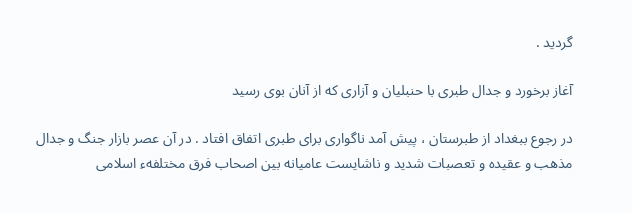گرديد .

آغاز برخورد و جدال طبرى با حنبليان و آزارى كه از آنان بوى رسيد

در رجوع ببغداد از طبرستان ، پيش آمد ناگوارى براى طبرى اتفاق افتاد . در آن عصر بازار جنگ و جدال مذهب و عقيده و تعصبات شديد و ناشايست عاميانه بين اصحاب فرق مختلفهء اسلامى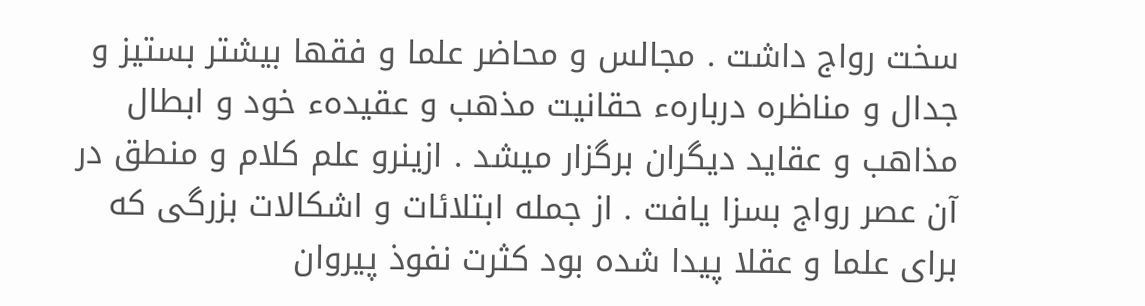سخت رواج داشت . مجالس و محاضر علما و فقها بيشتر بستيز و جدال و مناظره دربارهء حقانيت مذهب و عقيدهء خود و ابطال مذاهب و عقايد ديگران برگزار ميشد . ازينرو علم كلام و منطق در آن عصر رواج بسزا يافت . از جمله ابتلائات و اشكالات بزرگى كه براى علما و عقلا پيدا شده بود كثرت نفوذ پيروان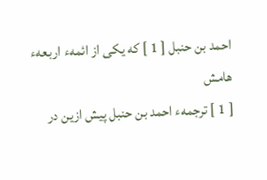احمد بن حنبل [ 1 ] كه يكى از ائمهء اربعهء
هامش
[ 1 ] ترجمهء احمد بن حنبل پيش ازين در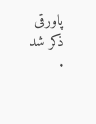پاورقى ذكر شد .